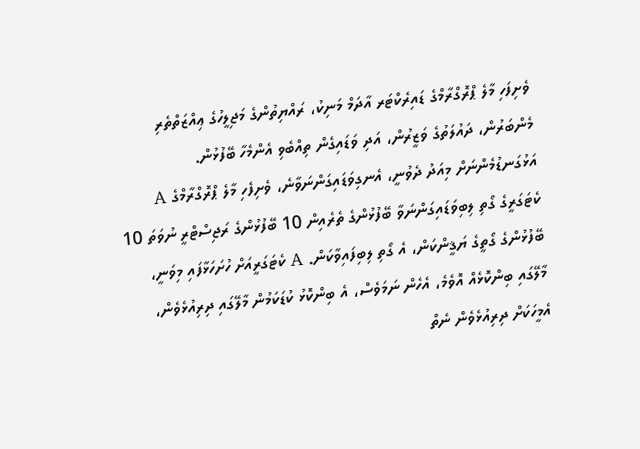ވެށިފަހި މާލެ ޕްރޮގްރާމްގެ ޑައިރެކްޓަރ އާދަމް މަނިކު، ރައްޔިތުންގެ މަޖިލީހުގެ ޢިއްޒަތްތެރި މެންބަރުން، ދައުލަތުގެ ވަޒީރުން، އަދި ވަޑައިގެން ތިއްބެވި އެންމެހާ ބޭފުޅުން.
އަޅުގަނޑުމެންނަށް މިއަދު ދެވުނީ، އެނގިވަޑައިގަންނަވާނެ، ވެށިފެހި މާލެ ޕްރޮގްރާމްގެ A ކެޓަގަރީގެ ގޯތި ލިބިވަޑައިގަންނަވާ ބޭފުޅުންގެ ތެރެއިން 10 ބޭފުޅުންގެ ރަޖިސްޓްރީ ނުވަތަ 10 ބޭފުޅުންގެ ގޯތީގެ ޔަޤީންކަން، އެ ގޯތި ލިބިފައިވާކަން. A ކެޓަގަރީއަށް ހުށަހަޅާފައި މިވަނީ، މާލޭގައި ބިންކޮޅެއް އޮވެމެ، އެހެން ނަމަވެސް، އެ ބިންކޮޅު ކުޑަކަމުން މާލޭގައި ދިރިއުޅެވެން، އެމީހަކަށް ދިރިއުޅެވެން ނެތް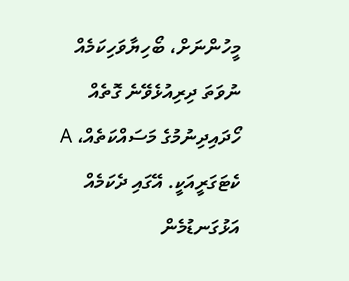މީހުންނަށް، ބޯހިޔާވަހިކަމެއް ނުވަތަ ދިރިއުޅެވޭނެ ގޮތެއް ހޯދައިދިނުމުގެ މަސައްކަތެއް، A ކެޓަގަރީއަކީ. އޭގައި ދެކަމެއް އަޅުގަނޑުމެން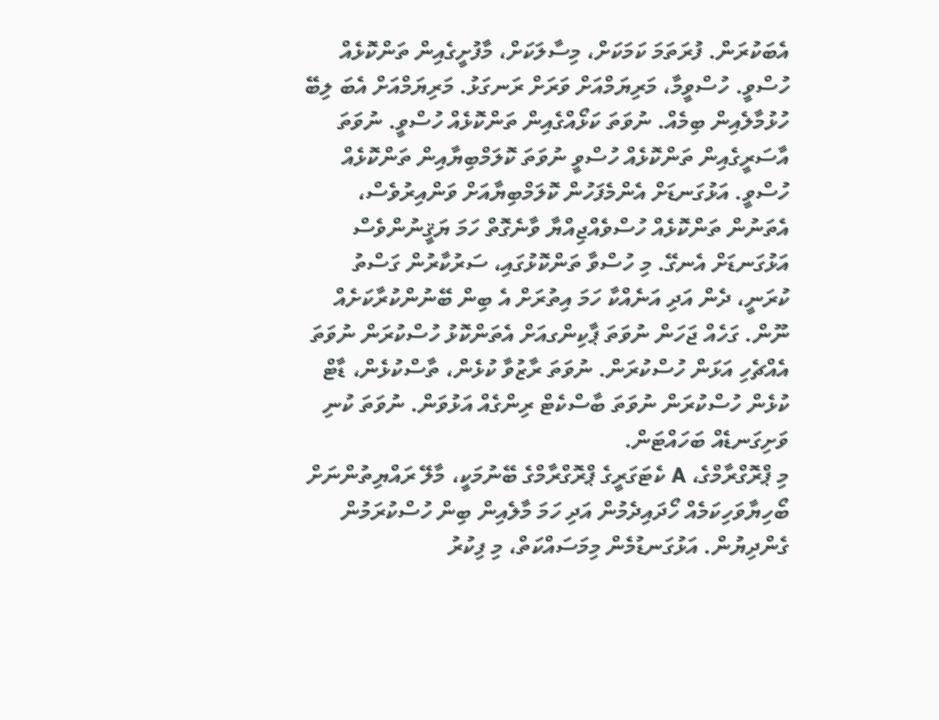އެބަކުރަން. ފުރަތަމަ ކަމަކަށް، މިސާލަކަށް، މާފުށީގެއިން ތަންކޮޅެއް ހުސްވީ. ހުސްވީމާ، މަރިޔަމްއަށް ވަރަށް ރަނގަޅު. މަރިޔަމްއަށް އެބަ ލިބޭ ހުޅުމާލެއިން ބިމެއް. ނުވަތަ ކަޅޯއްގެއިން ތަންކޮޅެއް ހުސްވީ. ނުވަތަ އާސަރީގެއިން ތަންކޮޅެއް ހުސްވީ ނުވަތަ ކޮލަމްބިޔާއިން ތަންކޮޅެއް ހުސްވީ. އަޅުގަނޑަށް އެންމެފަހުން ކޮލަމްބިޔާއަށް ވަންއިރުވެސް، އެތަނުން ތަންކޮޅެއް ހުސްވެއްޖިއްޔާ ވާނެގޮތް ހަމަ ޔަޤީނުންވެސް އަޅުގަނޑަށް އެނގޭ. މި ހުސްވާ ތަންކޮޅުގައި، ސަރުކާރުން ގަސްތު ކުރަނީ، ދެން އަދި އަނެއްކާ ހަމަ އިތުރަށް އެ ބިން ބޭނުންކުރާކަށެއް ނޫން. ގަހެއް ޖަހަން ނުވަތަ ޕާކިންގއަށް އެތަންކޮޅު ހުސްކުރަން ނުވަތަ އެއްޗެހި އަޅަން ހުސްކުރަން. ނުވަތަ ރާޒުވާ ކުޅެން، ތާސްކުޅެން، ޑާޓް ކުޅެން ހުސްކުރަން ނުވަތަ ބާސްކެޓް ރިންގެއް އަޅުވަން. ނުވަތަ ކުނި ވަށިގަނޑެއް ބަހައްޓަން.
މި ޕްރޮގްރާމްގެ، A ކެޓަގަރީގެ ޕްރޮގްރާމްގެ ބޭނުމަކީ، މާލޭ ރައްޔިތުންނަށް ބޯހިޔާވަހިކަމެއް ހޯދައިދެމުން އަދި ހަމަ މާލެއިން ބިން ހުސްކުރަމުން ގެންދިޔުން. އަޅުގަނޑުމެން މިމަސައްކަތް، މި ފިކުރު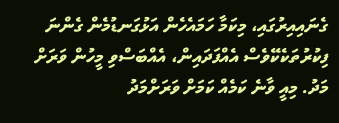ގެނައިއިރުގައި، މިކަމާ ހަމައެހެން އަޅުގަނޑުމެން ގެންނަ ފިކުރުތަކެކޭވެސް އެއްފަދައިން، އެއްބަސްވި މީހުން ވަރަށް މަދު. މިއީ ވާނެ ކަމެއް ކަމަށް ވަރަށްމަދު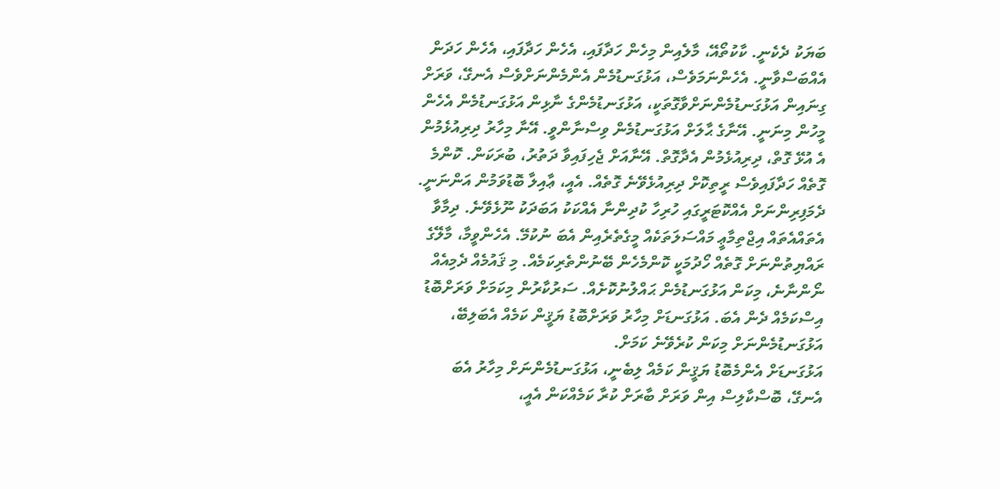ބަޔަކު ދެކެނީ. ކާކުތޯއޭ، މާލެއިން މިހެން ހަދާފައި، އެހެން ހަދާފައި، އެހެން ހަދަން އެއްބަސްވާނީ. އެހެންނަމަވެސް، އަޅުގަނޑުމެން އެންމެންނަށްވެސް އެނގޭ، ވަރަށް ގިނައިން އަޅުގަނޑުމެންނަށްވާގޮތަކީ، އަޅުގަނޑުމެންގެ ނާޅިން އަޅުގަނޑުމެން އެހެން މީހުން މިނަނީ. އޭނާގެ ޙާލަށް އަޅުގަނޑުމެން ވިސްނާންވީ. އޭނާ މިހާރު ދިރިއުޅެމުން އެ އުޅޭ ގޮތް، ދިރިއުޅެމުން އެދާގޮތް. އޭނާއަށް ޖެހިފައިވާ ދަތުރު، ބުރަކަން. ކޮންމެ ގޮތެއް ހަދާފައިވެސް ރީތިކޮށް ދިރިއުޅެވޭނެ ގޮތެއް. އެއީ، ޢާއިލާ ބޮޑުވަމުން އަންނަނީ. ދެމަފިރިންނަށް އެއްކޮޓަރީގައި ހުރިހާ ކުދިންނާ އެއްކަކު އަބަދަކު ނޫޅެވޭނެ. ދިމާވާ އެތައްއެތައް އިޖްތިމާޢީ މައްސަލަތަކެއް މީގެތެރެއިން އެބަ ނުކުމޭ. އެހެންވީމާ، މާލޭގެ ރައްޔިތުންނަށް ގޮތެއް ހޯދުމަކީ ކޮންމެހެން ބޭނުންތެރިކަމެއް. މި ޤައުމެއް ދެމިއެއް ނޯންނާނެ، މިކަން އަޅުގަނޑުމެން ޙައްލުނުކޮށެއް. ސަރުކާރުން މިކަމަށް ވަރަށްބޮޑު އިސްކަމެއް ދެން އެބަ. އަޅުގަނޑަށް މިހާރު ވަރަށްބޮޑު ޔަޤީން ކަމެއް އެބަލިބޭ، އަޅުގަނޑުމެންނަށް މިކަން ކުރެވޭނެ ކަމަށް.
އަޅުގަނޑަށް އެންމެބޮޑު ޔަޤީން ކަމެއް ލިބެނީ، އަޅުގަނޑުމެންނަށް މިހާރު އެބަ އެނގޭ، ބޮސްކާލިސް އިން ވަރަށް ބާރަށް ކުރާ ކަމެއްކަން އެއީ،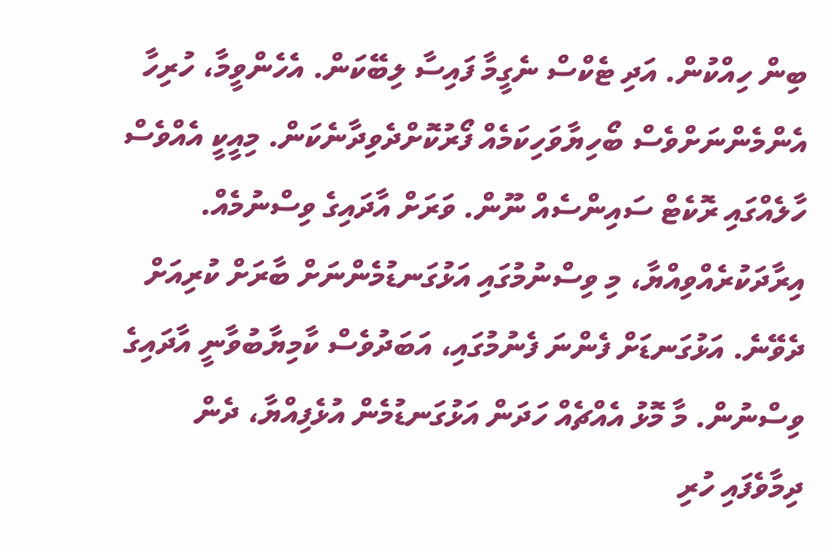ބިން ހިއްކުން. އަދި ޓެކްސް ނެގީމާ ފައިސާ ލިބޭކަން. އެހެންވީމާ، ހުރިހާ އެންމެންނަށްވެސް ބޯހިޔާވަހިކަމެއް ފޯރުކޮށްދެވިދާނެކަން. މިއީކީ އެއްވެސް ހާލެއްގައި ރޮކެޓް ސައިންސެއް ނޫން. ވަރަށް އާދައިގެ ވިސްނުމެއް. އިރާދަކުރެއްވިއްޔާ، މި ވިސްނުމުގައި އަޅުގަނޑުމެންނަށް ބާރަށް ކުރިއަށް ދެވޭނެ. އަޅުގަނޑަށް ފެންނަ ފެނުމުގައި، އަބަދުވެސް ކާމިޔާބުވާނީ އާދައިގެ ވިސްނުން. މާ މޮޅު އެއްޗެއް ހަދަން އަޅުގަނޑުމެން އުޅެފިއްޔާ، ދެން ދިމާވެފައި ހުރި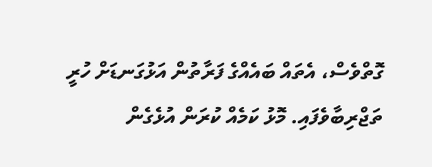ގޮތްވެސް، އެތައް ބައެއްގެ ފަރާތުން އަޅުގަނޑަށް ހުރީ ތަޖްރިބާވެފައި. މޮޅު ކަމެއް ކުރަން އުޅެގެން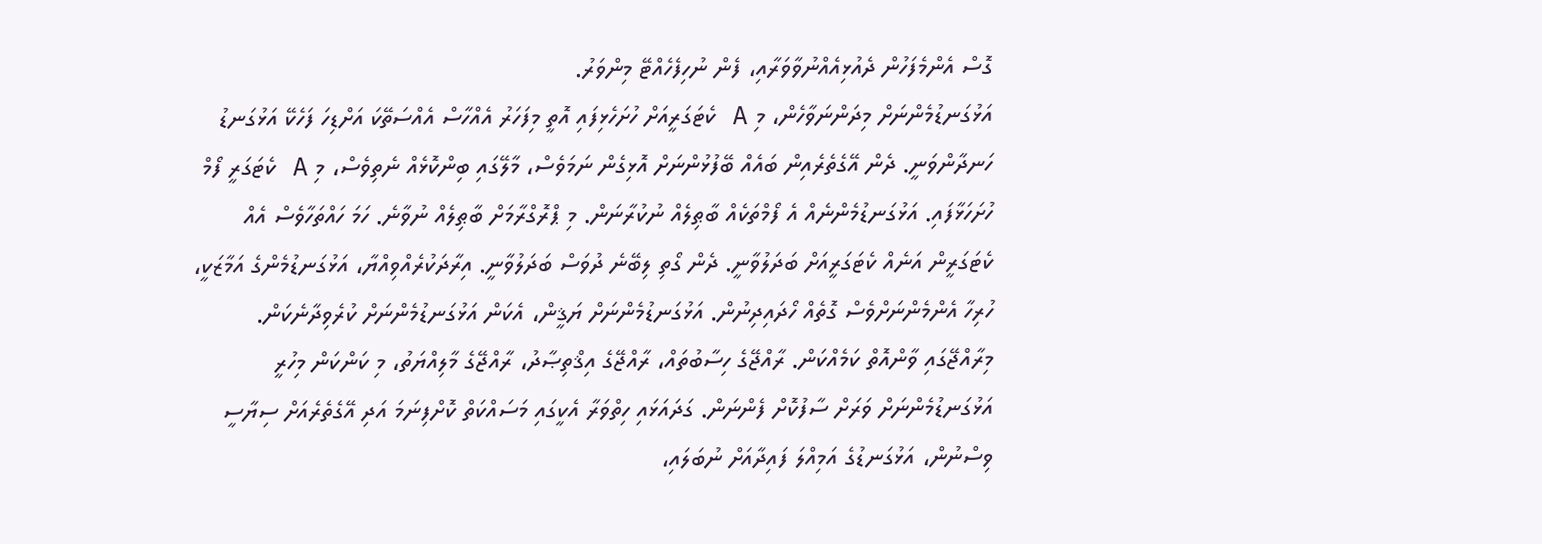ގޮސް އެންމެފަހުން ދެއުޅިއެއްނުވާވަރާއި، ފެން ނުހިފެހެއްޓޭ މިންވަރު.
އަޅުގަނޑުމެންނަށް މިދަންނަވާހެން، މި A ކެޓަގަރީއަށް ހުށަހެޅިފައި އޮތީ މިފަހަރު އެއްހާސް އެއްސަތޭކަ އަށްޑިހަ ފަހެކޭ އަޅުގަނޑު ހަނދާންވަނީ. ދެން އޭގެތެރެއިން ބައެއް ބޭފުޅުންނަށް އޮޅިގެން ނަމަވެސް، މާލޭގައި ބިންކޮޅެއް ނެތިވެސް، މި A ކެޓަގަރީ ފޯމް ހުށަހަޅާފައި. އަޅުގަނޑުމެންނެއް އެ ފޯމްތަކެއް ބާޠިލެއް ނުކުރާނަން. މި ޕްރޮގްރާމަށް ބާޠިލެއް ނުވާނެ. ހަމަ ހައްތަހާވެސް އެއް ކެޓަގަރީން އަނެއް ކެޓަގަރީއަށް ބަދަލުވާނީ. ދެން ގޯތި ލިބޭނެ ދުވަސް ބަދަލުވާނީ. އިރާދަކުރެއްވިއްޔާ، އަޅުގަނޑުމެންގެ އަމާޒަކީ، ހުރިހާ އެންމެންނަށްވެސް ގޮތެއް ހޯދައިދިނުން. އަޅުގަނޑުމެންނަށް ޔަޤީން، އެކަން އަޅުގަނޑުމެންނަށް ކުރެވިދާނެކަން. މިރާއްޖޭގައި ވާންއޮތް ކަމެއްކަން. ރާއްޖޭގެ ހިސާބުތައް، ރާއްޖޭގެ އިޤްތިޞާދު، ރާއްޖޭގެ މާލިއްޔަތު، މި ކަންކަން މިހުރީ އަޅުގަނޑުމެންނަށް ވަރަށް ސާފުކޮށް ފެންނަން. ގަދައަޅައި ހިތްވަރާ އެކީގައި މަސައްކަތް ކޮށްފިނަމަ އަދި އޭގެތެރެއަށް ސިޔާސީ ވިސްނުން، އަޅުގަނޑުގެ އަމިއްލަ ފައިދާއަށް ނުބަލައި،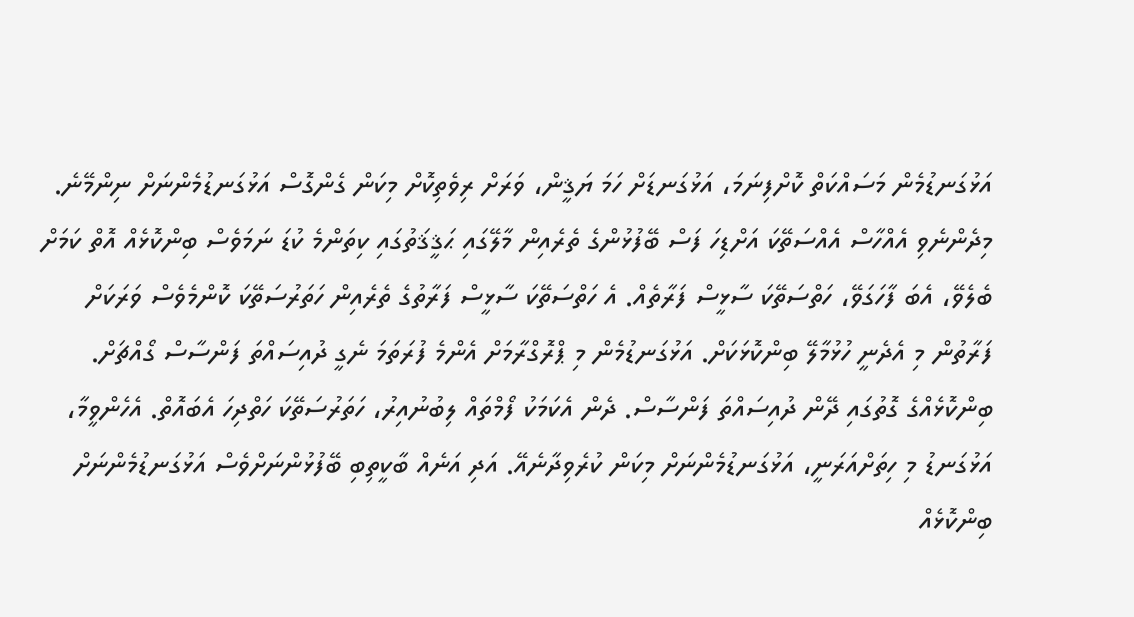އަޅުގަނޑުމެން މަސައްކަތް ކޮށްފިނަމަ، އަޅުގަނޑަށް ހަމަ ޔަޤީން، ވަރަށް ރިވެތިކޮށް މިކަން ގެންގޮސް އަޅުގަނޑުމެންނަށް ނިންމޭނެ.
މިދެންނެވި އެއްހާސް އެއްސަތޭކަ އަށްޑިހަ ފަސް ބޭފުޅުންގެ ތެރެއިން މާލޭގައި ޙަޤީޤަތުގައި ކިތަންމެ ކުޑަ ނަމަވެސް ބިންކޮޅެއް އޮތް ކަމަށް ބެލެވޭ، އެބަ ފާހަގަވޭ، ހަތްސަތޭކަ ސާޅީސް ފަރާތެއް. އެ ހަތްސަތޭކަ ސާޅީސް ފަރާތުގެ ތެރެއިން ހަތަރުސަތޭކަ ކޮންމެވެސް ވަރަކަށް ފަރާތުން މި އެދެނީ ހުޅުމާލޭ ބިންކޮޅަކަށް. އަޅުގަނޑުމެން މި ޕްރޮގްރާމަށް އެންމެ ފުރަތަމަ ނެގީ ދުއިސައްތަ ފަންސާސް ގޯއްޗަށް. ބިންކޮޅެއްގެ ގޮތުގައި ދޭން ދުއިސައްތަ ފަންސާސް. ދެން އެކަމަކު ފޯމްތައް ލިބުނުއިރު، ހަތަރުސަތޭކަ ހަތްދިހަ އެބައޮތް. އެހެންވީމާ، އަޅުގަނޑު މި ހިތަށްއަރަނީ، އަޅުގަނޑުމެންނަށް މިކަން ކުރެވިދާނެއޭ. އަދި އަނެއް ބާކީތިބި ބޭފުޅުންނަށްވެސް އަޅުގަނޑުމެންނަށް ބިންކޮޅެއް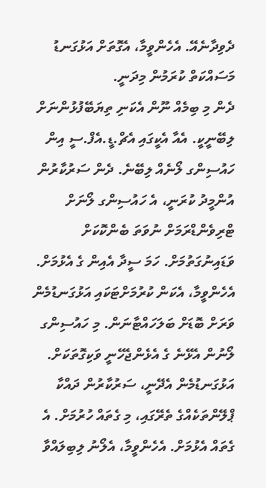ދެވިދާނެއޭ. އެހެންވީމާ، އެގޮތަށް އަޅުގަނޑު މަސައްކަތް ކުރަމުން މިދަނީ.
ދެން މި ބިމެއް ނޫން އެކަނި ތިޔަބޭފުޅުންނަށް ލިބޭނީކީ. އެއާ އެކީގައި އެޗް.ޑީ.އެފް.ސީ އިން ހައުސިންގ ލޯނެއް ލިބޭނެ. ދެން ސަރުކާރުން އުންމީދު ކުރަނީ، އެ ހައުސިންގ ލޯނަށް ޓްރިވެންޑްރަމަށް ނުވަތަ ބެންކޮކަށް ވަޑައިނުގަތުމަށް. ހަމަ ސީދާ އެއިން ގެ އެޅުމަށް. އެހެންވީމާ، އެކަން ކުރުމަށްޓަކައި އަޅުގަނޑުމެން ވަރަށް ބޮޑަށް ބަލަހައްޓާނަން. މި ހައުސިންގ ލޯނުން އެޅޭނެ ގެ އެޅެންޖެހޭނީ ވަކިގޮތަކަށް. އަޅުގަނޑުމެން އެދޭނީ، ސަރުކާރުން ދައްކާ ޕްލޭންތަކެއްގެ ތެރޭގައި، މި ގެތައް ހުރުމަށް. އެ ގެތައް އެޅުމަށް. އެހެންވީމާ، އެލޯނު ލިބިލައްވާ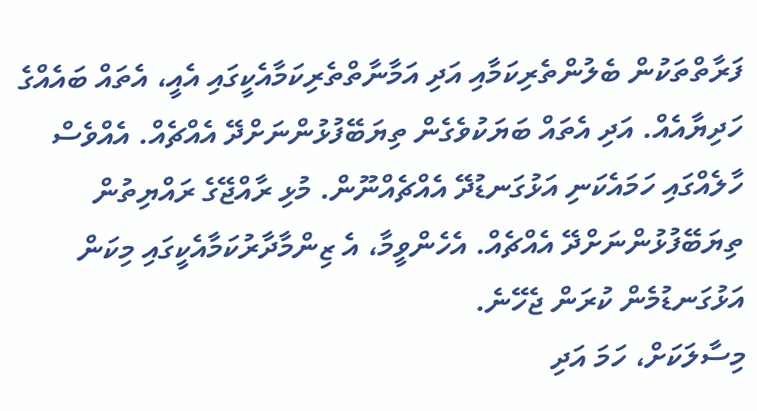ފަރާތްތަކުން ބެލުންތެރިކަމާއި އަދި އަމާނާތްތެރިކަމާއެކީގައި އެއީ، އެތައް ބައެއްގެ ހަދިޔާއެއް. އަދި އެތައް ބަޔަކުވެގެން ތިޔަބޭފުޅުންނަށްދޭ އެއްޗެއް. އެއްވެސް ހާލެއްގައި ހަމައެކަނި އަޅުގަނޑުދޭ އެއްޗެއްނޫން. މުޅި ރާއްޖޭގެ ރައްޔިތުން ތިޔަބޭފުޅުންނަށްދޭ އެއްޗެއް. އެހެންވީމާ، އެ ޒިންމާދާރުކަމާއެކީގައި މިކަން އަޅުގަނޑުމެން ކުރަން ޖެހޭނެ.
މިސާލަކަށް، ހަމަ އަދި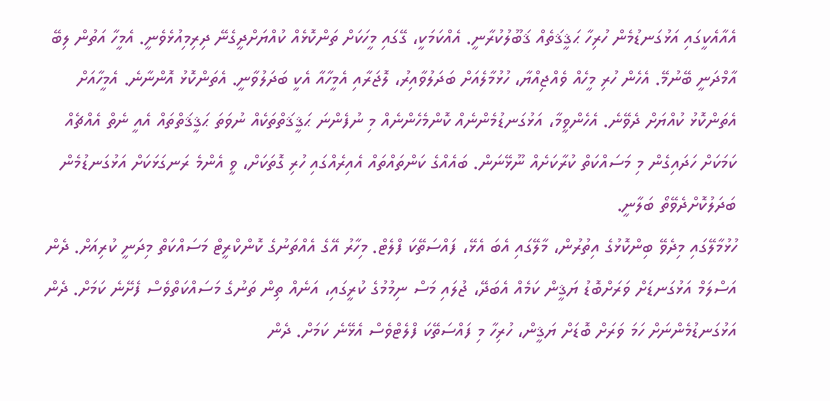އެއާއެކީގައި އަޅުގަނޑުމެން ހުރިހާ ޙަޤީޤަތެއް ޤަބޫލުކުރާނީ. އެއްކަމަކީ، ގޭގައި މީހަކަށް ތަންކޮޅެއް ކުއްޔަށްދީގެނޭ ދިރިމިއުޅެވެނީ. އެމީހާ އަތުން ލިބޭ އާމްދަނީ ބޭނުމޭ. އެހެން ހުރި މީހެއް ވެއްޖިއްޔާ، ހުޅުމާލެއަށް ބަދަލުވާއިރު، ލޮޖަރާއި އެމީހާއާ އެކީ ބަދަލުވާނީ. އެތަންކޮޅު އޮންނާނެ. އެމީހާއަށް އެތަންކޮޅު ކުއްޔަށް ދެވޭނެ. އެހެންވީމާ، އަޅުގަނޑުމެންނެއް ކޮންމެހެންނެއް މި ނުފެންނަ ޙަޤީޤަތްތަކެއް ނުވަތަ ޙަޤީޤަތްތައް އެއީ ނެތް އެއްޗެއް ކަމަކަށް ހަދައިގެން މި މަސައްކަތް ކުރާކަށެއް ނޫޅޭނަން. ބައެއްގެ ކަންތައްތައް އެއިރެއްގައި ހުރި ގޮތަކަށް، ވީ އެންމެ ރަނގަޅަކަށް އަޅުގަނޑުމެން ބަދަލުކޮށްދެވޭތޯ ބަލާނީ.
ހުޅުމާލޭގައި މިދެވޭ ބިންކޮޅުގެ އިތުރުން، މާލޭގައި އެބަ އެޅޭ، ފައްސަތޭކަ ފްލެޓް. މިހާރު އޭގެ އެއްތަނުގެ ކޮންކްރީޓް މަސައްކަތް މިދަނީ ކުރިއަށް. ދެން އަސްލަމް އަޅުގަނޑަށް ވަރަށްބޮޑު ޔަޤީން ކަމެއް އެބަދޭ، ޖުލައި މަސް ނިމުމުގެ ކުރީގައި، އަނެއް ތިން ތަނުގެ މަސައްކަތްވެސް ފެށޭނެ ކަމަށް. ދެން އަޅުގަނޑުމެންނަށް ހަމަ ވަރަށް ބޮޑަށް ޔަޤީން، ހުރިހާ މި ފައްސަތޭކަ ފްލެޓްވެސް އެޅޭނެ ކަމަށް. ދެން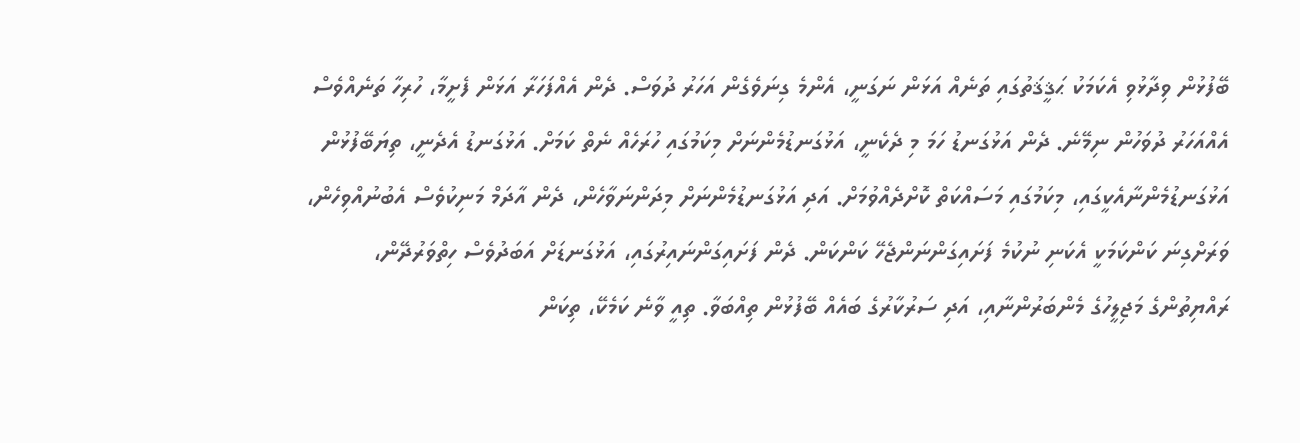ބޭފުޅުން ވިދާޅުވި އެކަމަކު ޙަޤީޤަތުގައި ތަނެއް އަޅަން ނަގަނީ، އެންމެ ގިނަވެގެން އަހަރު ދުވަސް. ދެން އެއްފަހަރާ އަޅަން ފެށީމާ، ހުރިހާ ތަނެއްވެސް އެއްއަހަރު ދުވަހުން ނިމޭނެ. ދެން އަޅުގަނޑު ހަމަ މި ދެކެނީ، އަޅުގަނޑުމެންނަށް މިކަމުގައި ހުރަހެއް ނެތް ކަމަށް. އަޅުގަނޑު އެދެނީ، ތިޔަބޭފުޅުން އަޅުގަނޑުމެންނާއެކީގައި، މިކަމުގައި މަސައްކަތް ކޮށްދެއްވުމަށް. އަދި އަޅުގަނޑުމެންނަށް މިދަންނަވާހެން، ދެން އާދަމް މަނިކުވެސް އެބުނުއްވިހެން، ވަރަށްގިނަ ކަންކަމަކީ އެކަނި ނުކުމެ ފަށައިގަންނަންޖެހޭ ކަންކަން. ދެން ފަށައިގަންނައިރުގައި، އަޅުގަނޑަށް އަބަދުވެސް ހިތްވަރުދޭން، ރައްޔިތުންގެ މަޖިލީހުގެ މެންބަރުންނާއި، އަދި ސަރުކާރުގެ ބައެއް ބޭފުޅުން ތިއްބަވާ. ތިއީ ވާނެ ކަމެކޭ، ތިކަން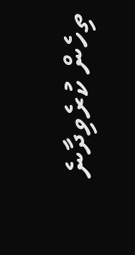ތިހެން ކުރެވިދާނެ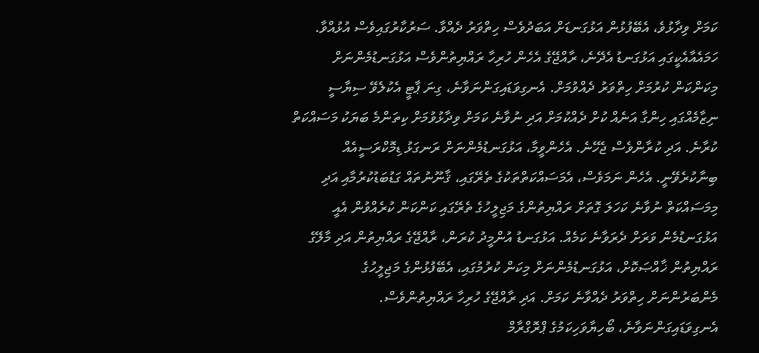ކަމަށް ވިދާޅުވެ، އެބޭފުޅުން އަޅުގަނޑަށް އަބަދުވެސް ހިތްވަރު ދެއްވާ. ސަރުކާރުގައިވެސް އުޅުއްވާ.
ހަމައެއާއެކީގައި އަޅުގަނޑު އެދޭނެ، ރާއްޖޭގެ އެހެން ހުރިހާ ރައްޔިތުންވެސް އަޅުގަނޑުމެންނަށް މިކަންކަން ކުރުމަށް ހިތްވަރު ދެއްވުމަށް. އެނގިވަޑައިގަންނަވާނެ، ގިނަ ޕާޓީ އެކުލެވޭ ސިޔާސީ ނިޒާމެއްގައި ހިންގާ އަނެއް ކުށް ދެއްކުމަށް އަދި ނުވާނެ ކަމަށް ވިދާޅުވުމަށް ކިތަންމެ ބަޔަކު މަސައްކަތް ކުރާނެ. އަދި ކުރާންވެސް ޖެހޭނެ. އެހެންވީމާ، އަޅުގަނޑުމެންނަށް ރަނގަޅު ޑިމޮކްރަސީއެއް ބިނާކުރެވޭނީ. އެހެން ނަމަވެސް، އެމަސައްކަތްތަކުގެ ތެރޭގައި، ޤާނޫނުތައް ގަޑުބަޑުކުރުމާއި އަދި މިމަސައްކަތް ނުވާނެ ކަހަލަ ގޮތަށް ރައްޔިތުންގެ މަޖިލީހުގެ ތެރޭގައި ކަންކަން ކުރެއްވުން އެއީ އަޅުގަނޑުމެން ވަރަށް ދެރަވާނެ ކަމެއް. އަޅުގަނޑު އުންމީދު ކުރަން، ރާއްޖޭގެ ރައްޔިތުން އަދި މާލޭގެ ރައްޔިތުން ޚާއްޞަކޮށް، އަޅުގަނޑުމެންނަށް މިކަން ކުރުމުގައި، އެބޭފުޅުންގެ މަޖިލީހުގެ މެންބަރުންނަށް ހިތްވަރު ދެއްވާނެ ކަމަށް. އަދި ރާއްޖޭގެ ހުރިހާ ރައްޔިތުންވެސް.
އެނގިވަޑައިގަންނަވާނެ، ބޯހިޔާވަހިކަމުގެ ޕްރޮގްރާމް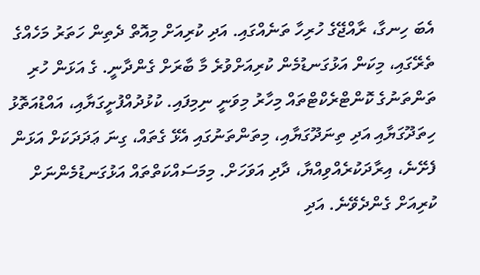އެބަ ހިނގާ، ރާއްޖޭގެ ހުރިހާ ތަނެއްގައި. އަދި ކުރިއަށް މިއޮތް ދެތިން ހަތަރު މަހެއްގެ ތެރޭގައި، މިކަން އަޅުގަނޑުމެން ކުރިއަށްވުރެ މާ ބާރަށް ގެންދާނީ. ގެ އަޅަން ހުރި ތަންތަނުގެ ކޮންޓްރެކްޓްތައް މިހާރު މިވަނީ ނިމިފައި. ކުޅުދުއްފުށީގަޔާއި، އައްޑުއަތޮޅު ހިތަދޫގަޔާއި އަދި ތިނަދޫގަޔާއި، މިތަންތަނުގައި އެޅޭ ގެތައް، ގިނަ ޢަދަދަކަށް އަޅަން ފެށޭނެ، އިރާދަކުރެއްވިއްޔާ، ދާދި އަވަހަށް. މިމަސައްކަތްތައް އަޅުގަނޑުމެންނަށް ކުރިއަށް ގެންދެވޭނެ. އަދި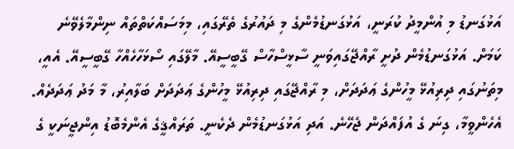އަޅުގަނޑު މި އުންމީދު ކުރަނީ، އަޅުގަނޑުމެންގެ މި ދައުރުގެ ތެރޭގައި، މިމަސައްކަތްތައް ނިންމާލެވޭނެ ކަމަށް. އަޅުގަނޑުމެން ދުށީ ރާއްޖޭގައިވަނީ ސާޅީސްހާސް ގޭބީސީއޭ. މާލޭގައި ސޯޅަހާހެއްހާ ގޭބީސީއޭ. އެއީ، މިތަނުގައި ދިރިއުޅޭ މީހުންގެ ޢަދަދަށް، މި ރާއްޖޭގައި ދިރިއުޅޭ މީހުންގެ ޢަދަދަށް ބަލާއިރު، މާ މަދު ޢަދަދެއް.
އެހެންވީމާ، ގިނަ ގެ އުފައްދަން ޖެހޭނެ. އަދި އަޅުގަނޑުމެން ދެކެނީ. ތަރައްޤީގެ އެންމެބޮޑު އިންޖީނަކީ ގެ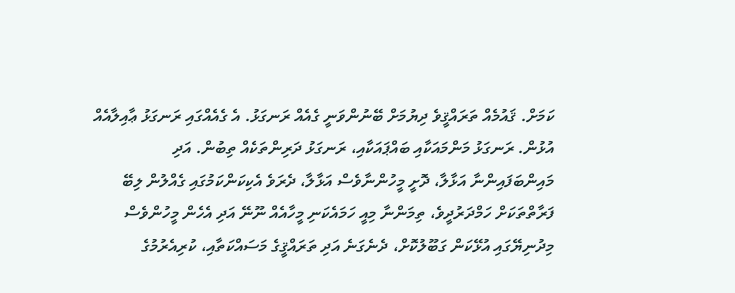ކަމަށް. ޤައުމެއް ތަރައްޤީވެ ދިޔުމަށް ބޭނުންވަނީ ގެއެއް ރަނގަޅު. އެ ގެއެއްގައި ރަނގަޅު ޢާއިލާއެއް އުޅުން. ރަނގަޅު މަންމައަކާއި ބައްޕައަކާއި، ރަނގަޅު ދަރިންތަކެއް ތިބުން. އަދި މައިންބަފައިންނާ އަޅާލާ، ދޮށީ މީހުންނާވެސް އަޅާލާ، ދެރަވެ އެކިކަންކަމުގައި ގެއްލުން ލިބޭ ފަރާތްތަކަށް ހަމްދަރުދީވެ، ތިމަންނާ މިއީ ހަމައެކަނި މީހާއެއް ނޫނޭ އަދި އެހެން މީހުންވެސް މިދުނިޔޭގައި އުޅޭކަން ގަބޫލުކޮށް، ދެނެގަނެ އަދި ތަރައްޤީގެ މަސައްކަތާއި، ކުރިއެރުމުގެ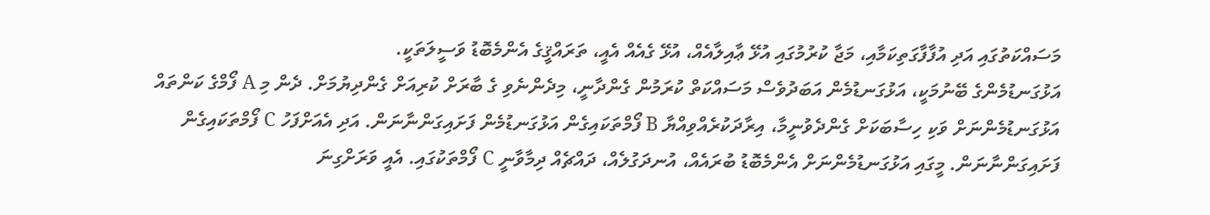މަސައްކަތުގައި އަދި އުފާފާގަތިކަމާއި، މަޖާ ކުރުމުގައި އުޅޭ ޢާއިލާއެއް، އުޅޭ ގެއެއް އެއީ، ތަރައްޤީގެ އެންމެބޮޑު ވަސީލަތަކީ.
އަޅުގަނޑުމެންގެ ބޭނުމަކީ، އަޅުގަނޑުމެން އަބަދުވެސް މަސައްކަތް ކުރަމުން ގެންދާނީ، މިދެންނެވި ގެ ބާރަށް ކުރިއަށް ގެންދިޔުމަށް. ދެން މި A ފޯމްގެ ކަންތައް އަޅުގަނޑުމެންނަށް ވަކި ހިސާބަކަށް ގެންދެވުނީމާ، އިރާދަކުރެއްވިއްޔާ B ފޯމްތަކައިގެން އަޅުގަނޑުމެން ފަށައިގަންނާނަން. އަދި އެއަށްފަހު C ފޯމްތަކައިގެން ފަށައިގަންނާނަން. މީގައި އަޅުގަނޑުމެންނަށް އެންމެބޮޑު ބުރައެއް، އުނދަގުލެއް، ދައްޗެއް ދިމާވާނީ C ފޯމްތަކުގައި. އެއީ ވަރަށްގިނަ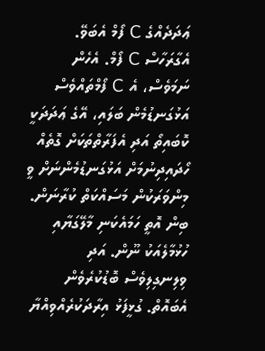ޢަދަދެއްގެ C ފޯމް އެބަވޭ. އެގާރަހާސް C ފޯމް. އެހެން ނަމަވެސް، އެ C ފޯމްތައްވެސް އަޅުގަނޑުމެން ބަލައި، އޭގެ ޢަދަދަކީ ކޮބައިތޯ އަދި އެފަރާތްތަކަށް ގޮތެއް ހޯދައިދިނުމަށް އަޅުގަނޑުމެންނަށް ވީ މިންވަރަކުން މަސައްކަތް ކުރާނަން.
ބިން އޮތީ ހަމައެކަނި މާލޭގަޔާއި ހުޅުމާލެއަކު ނޫން. އަދި ވިލިނގިލިވެސް ބޮޑުކުރެވެން އެބައޮތް. ގުޅީފަޅު އިރާދަކުރެއްވިއްޔާ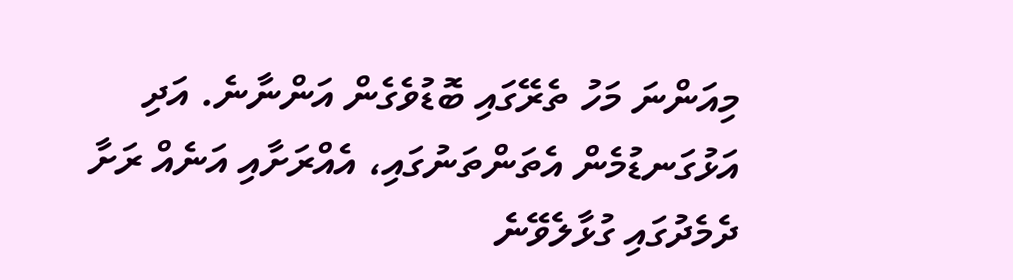މިއަންނަ މަހު ތެރޭގައި ބޮޑުވެގެން އަންނާނެ. އަދި އަޅުގަނޑުމެން އެތަންތަނުގައި، އެއްރަށާއި އަނެއް ރަށާ ދެމެދުގައި ގުޅާލެވޭނެ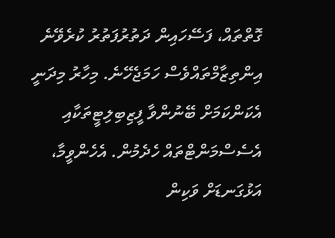ގޮތްތައް، ފަސޭހައިން ދަތުރުފަތުރު ކުރެވޭނެ އިންތިޒާމްތައްވެސް ހަމަޖެހޭނެ. މިހާރު މިދަނީ އެކަންކަމަށް ބޭނުންވާ ފީޒިބިލިޓީތަކާއި އެސެސްމަންޓްތައް ހެދެމުން. އެހެންވީމާ، އަޅުގަނޑަށް ވަކިން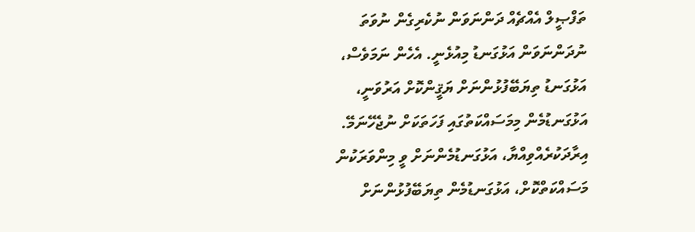ތަފްޞީލް އެއްޗެއް ދަންނަވަން ނުކެރިގެން ނުވަތަ ނުދަންނަވަން އަޅުގަނޑު މިއުޅެނީ. އެހެން ނަމަވެސް، އަޅުގަނޑު ތިޔަބޭފުޅުންނަށް ޔަޤީންކޮށް އަރުވަނީ، އަޅުގަނޑުމެން މިމަސައްކަތުގައި ފަހަތަކަށް ނުޖެހޭނަމޭ. އިރާދަކުރެއްވިއްޔާ، އަޅުގަނޑުމެންނަށް ވީ މިންވަރަކުން މަސައްކަތްކޮށް، އަޅުގަނޑުމެން ތިޔަބޭފުޅުންނަށް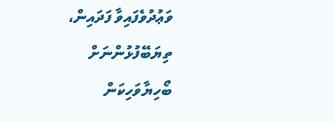ވަޢުދުވެފައިވާ ފަދައިން، ތިޔަބޭފުޅުންނަށް ބޯހިޔާވަހިކަން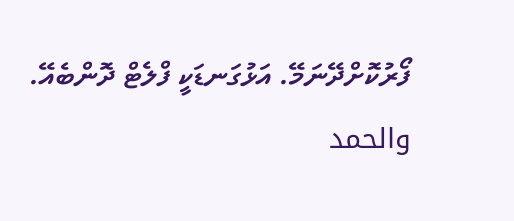ފޯރުކޮށްދޭނަމޭ. އަޅުގަނޑަކީ ފްލެޓް ދޮންބެއޭ.
والحمد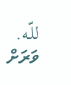للّـه. ވަރަށް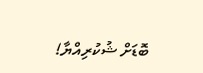ބޮޑަށް ޝުކުރިއްޔާ!